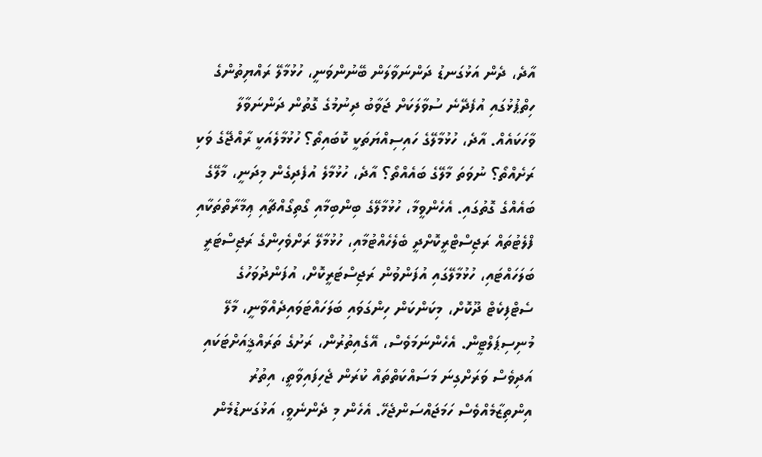އާދެ، ދެން އަޅުގަނޑު ދަންނަވާލަން ބޭނުންވަނީ، ހުޅުމާލޭ ރައްޔިތުންގެ ހިތްޕުޅުގައި އުފެދޭނެ ސުވާލަކަށް ޖަވާބު ދިނުމުގެ ގޮތުން ދަންނަވާލާ ވާހަކައެއް. އާދެ، ހުޅުމާލޭގެ ހައިސިއްޔަތަކީ ކޮބައިތޯ؟ ހުޅުމާލެއަކީ ރާއްޖޭގެ ވަކި ރަށެއްތޯ؟ ނުވަތަ މާލޭގެ ބައެއްތޯ؟ އާދެ، ހުޅުމާލެ އުފެދިގެން މިދަނީ، މާލޭގެ ބައެއްގެ ގޮތުގައި. އެހެންވީމާ، ހުޅުމާލޭގެ ބިންބިމާއި ގޯތިގޯއްޗާއި ޢިމާރާތްތަކާއި ފްލެޓުތައް ރަޖިސްޓްރީކޮށްދީ ބެލެހެއްޓުމާއި، ހުޅުމާލޭ ރަށްވެހިންގެ ރަޖިސްޓަރީ ބަލަހައްޓައި، ހުޅުމާލޭގައި އުފަންވުން ރަޖިސްޓަރީކޮށް، އުފަންދުވަހުގެ ސެޓްފިކެޓް ދޫކޮށް، މިކަންކަން ހިންގަވައި ބަލަހައްޓަވައިދެއްވާނީ، މާލޭ މުނިސިޕަލްޓީން. އެހެންނަމަވެސް، އޭގެއިތުރުން، ރަށުގެ ތަރައްޤީއަށްޓަކައި އަދިވެސް ވަރަށްގިނަ މަސައްކަތްތައް ކުރަން ޖެހިފައިވާތީ، އިތުރު އިންތިޒާމެއްވެސް ހަމަޖައްސަންޖެހޭ. އެހެން މި ދެންނެވީ، އަޅުގަނޑުމެން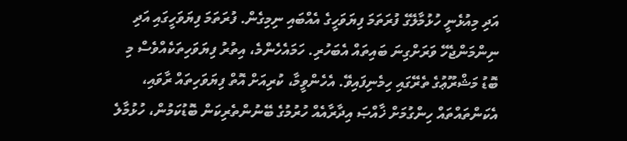އަދި މިއުޅެނީ ހުޅުމާލޭގެ ފުރަތަމަ ފިޔަވަހީގެ އެއްބައި ނިމިގެން. ފުރަތަމަ ފިޔަވަހީގައި އަދި ނިންމަންޖެހޭ ވަރަށްގިނަ ބައިތައް އެބަހުރި. ހަމައެހެންމެ، އިތުރު ފިޔަވަހިތަކެއްވެސް މި ބޮޑު މަޝްރޫޢުގެ ތެރޭގައި ހިމެނިފައިވޭ. އެހެންވީމާ، ކުރިއަށް އޮތް ފިޔަވަހިތައް ރާވައި، އެކަންތައްތައް ހިންގުމަށް ޚާއްޞަ އިދާރާއެއް ހުރުމުގެ ބޭނުންތެރިކަން ބޮޑުކަމުން، ހުޅުމާލެ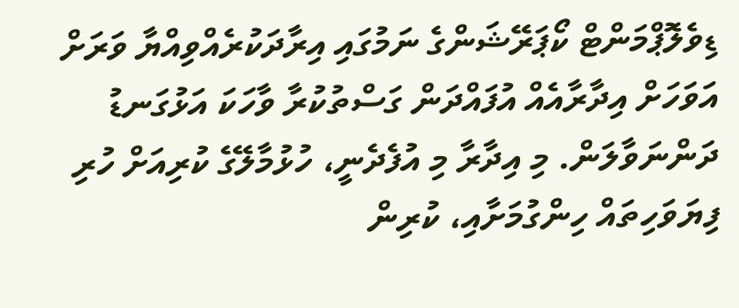ޑިވެލޮޕްމަންޓް ކޯޕަރޭޝަންގެ ނަމުގައި އިރާދަކުރެއްވިއްޔާ ވަރަށް އަވަހަށް އިދާރާއެއް އުފައްދަން ގަސްތުކުރާ ވާހަކަ އަޅުގަނޑު ދަންނަވާލަން. މި އިދާރާ މި އުފެދެނީ، ހުޅުމާލޭގެ ކުރިއަށް ހުރި ފިޔަވަހިތައް ހިންގުމަށާއި، ކުރިން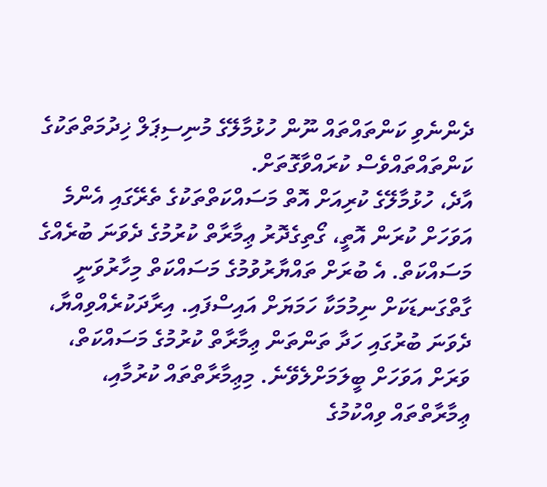ދެންނެވި ކަންތައްތައް ނޫން ހުޅުމާލޭގެ މުނިސިޕަލް ޚިދުމަތްތަކުގެ ކަންތައްތައްވެސް ކުރައްވާގޮތަށް.
އާދެ، ހުޅުމާލޭގެ ކުރިއަށް އޮތް މަސައްކަތްތަކުގެ ތެރޭގައި އެންމެ އަވަހަށް ކުރަން އޮތީ، ގޯތިގެދޮރު ޢިމާރާތް ކުރުމުގެ ދެވަނަ ބުރެއްގެ މަސައްކަތް. އެ ބުރަށް ތައްޔާރުވުމުގެ މަސައްކަތް މިހާރުވަނީ ގާތްގަނޑަކަށް ނިމުމަކާ ހަމަޔަށް އައިސްފައި. އިރާދަކުރެއްވިއްޔާ، ދެވަނަ ބުރުގައި ހަދާ ތަންތަން ޢިމާރާތް ކުރުމުގެ މަސައްކަތް، ވަރަށް އަވަހަށް ބީލަމަށްލެވޭނެ. މިޢިމާރާތްތައް ކުރުމާއި، ޢިމާރާތްތައް ވިއްކުމުގެ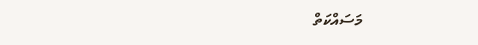މަސައްކަތް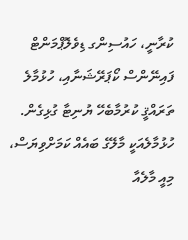ކުރާނީ، ހައުސިންގ ޑިވެލޮޕްމަންޓް ފައިނޭންސް ކޯޕަރޭޝަނާއި، ހުޅުމާލެ ތަރައްޤީ ކުރުމާބެހޭ ޔުނިޓާ ގުޅިގެން.
ހުޅުމާލެއަކީ މާލޭގެ ބައެއް ކަމަށްވިޔަސް، މިއީ މާލެއާ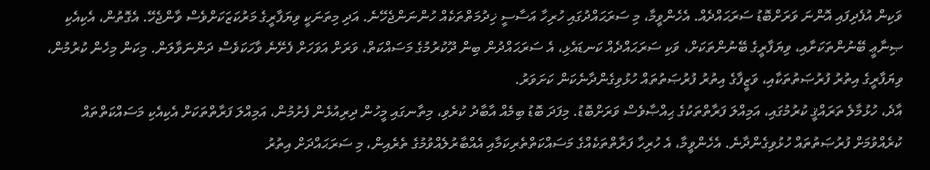ވަކިން އުފެދިފައި އޮންނަ ވަރަށްބޮޑު ސަރަޙައްދެއް. އެހެންވީމާ، މި ސަރަޙައްދުގައި ހުރިހާ އަސާސީ ޚިދުމަތްތަކެއް ހުންނަންޖެހޭނެ. އަދި މިތަނަކީ ވިޔަފާރީގެ މަރުކަޒަކަށްވެސް ވާންޖެހޭ. އެގޮތުން، އެކިއެކި ޞިނާޢީ ބޭނުންތަކަށާއި، ވިޔަފާރީގެ ބޭނުންތަކަށް، ވަކި ސަރަޙައްދެއް ކަނޑައެޅި، އެ ސަރަޙައްދުން ބިން ދޫކުރުމުގެ މަސައްކަތް، ވަރަށް އަވަހަށް ފެށޭނެ ވާހަކަވެސް ދަންނަވާލަން. މިކަން މިހެން ކުރުމުން، ވިޔަފާރީގެ އިތުރު ފުރުޞަތުތަކާއި، ވަޒީފާގެ އިތުރު ފުރުޞަތުތައް ހުޅުވިގެންދާނެކަން ކަށަވަރު.
އާދެ، ހުޅުމާލެ ތަރައްޤީ ކުރުމުގައި، އަމިއްލަ ފަރާތްތަކުގެ ޙިއްޞާވެސް ވަރަށްބޮޑު. މިފަދަ ބޮޑު ބިމެއް އާބާދު ކުރެވި، މިތާނގައި މީހުން ދިރިއުޅެން ފެށުމުން، އަމިއްލަ ފަރާތްތަކަށް އެކިއެކި މަސައްކަތްތައް ކުރެއްވުމަށް ފުރުޞަތުތައް ހުޅުވިގެންދާނެ. އެހެންވީމާ، އެ ހުރިހާ ފަރާތްތަކެއްގެ މަސައްކަތްތެރިކަމާއި އެއްބާރުލެއްވުމުގެ ތެރެއިން، މި ސަރަޙައްދަށް އިތުރު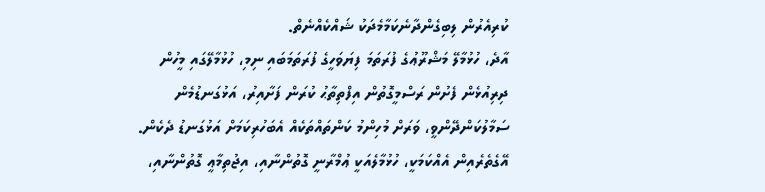ކުރިއެރުން ލިބިގެންދާނެކަމާމެދަކު ޝައްކެއްނެތް.
އާދެ، ހުޅުމާލޭ މަޝްރޫޢުގެ ފުރަތަމަ ފިޔަވަހީގެ ފުރަތަމަބައި ނިމި، ހުޅުމާލޭގައި މީހުން ދިރިއުޅެން ފެށުން ރަސްމީގޮތުން އިފްތިތާޙު ކުރަން ފަށާއިރު، އަޅުގަނޑުމެން ސަމާލުކަންދޭންވީ، ވަރަށް މުހިންމު ކަންތައްތަކެއް އެބަހުރިކަމަށް އަޅުގަނޑު ދެކެން. އޭގެތެރެއިން އެއްކަމަކީ، ހުޅުމާލެއަކީ ޢުމްރާނީ ގޮތުންނާއި، އިޖުތިމާޢީ ގޮތުންނާއި،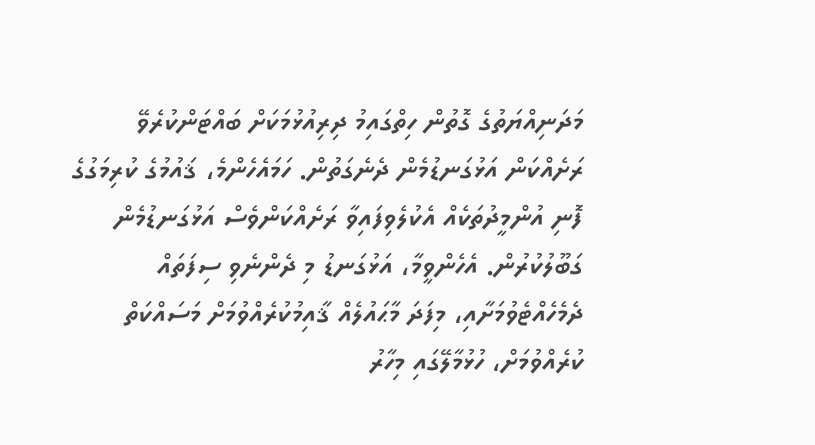މަދަނިއްޔަތުގެ ގޮތުން ހިތްގައިމު ދިރިއުޅުމަކަށް ބައްޓަންކުރެވޭ ރަށެއްކަން އަޅުގަނޑުމެން ދެނެގަތުން. ހަމައެހެންމެ، ޤައުމުގެ ކުރިމަގުގެ ފޮނި އުންމީދުތަކެއް އެކުލެވިފައިވާ ރަށެއްކަންވެސް އަޅުގަނޑުމެން ގަބޫލުކުރުން. އެހެންވީމާ، އަޅުގަނޑު މި ދެންނެވި ސިފަތައް ދެމެހެއްޓެވުމަށާއި، މިފަދަ މާޙައުލެއް ޤާއިމުކުރެއްވުމަށް މަސައްކަތް ކުރެއްވުމަށް، ހުޅުމާލޭގައި މިހާރު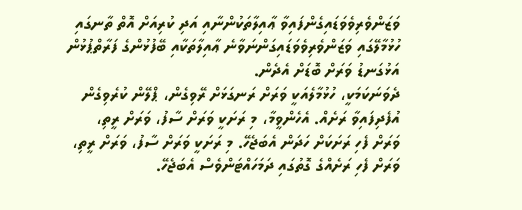ވަޒަންވެރިވެވަޑައިގެންފައިވާ ޢާއިލާތަކުންނާއި އަދި ކުރިއަށް އޮތް ތާނގައި ހުޅުމާލޭގައި ވަޒަންވެރިވެވަޑައިގަންނަވާނެ ޢާއިލާތަކާއި ބޭފުޅުންގެ ފަރާތްޕުޅުން އަޅުގަނޑު ވަރަށް ބޮޑަށް އެދެން.
ދެވަނަކަމަކީ، ހުޅުމާލެއަކީ ވަރަށް ރަނގަޅަށް ރޭވިގެން، ޕްލޭން ކުރެވިގެން އުފެދިފައިވާ ރަށެއް. އެހެންވީމާ، މި ރަށަކީ ވަރަށް ސާފު، ވަރަށް ރީތި، ވަރަށް ފެހި ރަށަކަށް ހަދަން އެބަޖެހޭ. މި ރަށަކީ ވަރަށް ސާފު، ވަރަށް ރީތި، ވަރަށް ފެހި ރަށެއްގެ ގޮތުގައި ދަމަހައްޓަންވެސް އެބަޖެހޭ.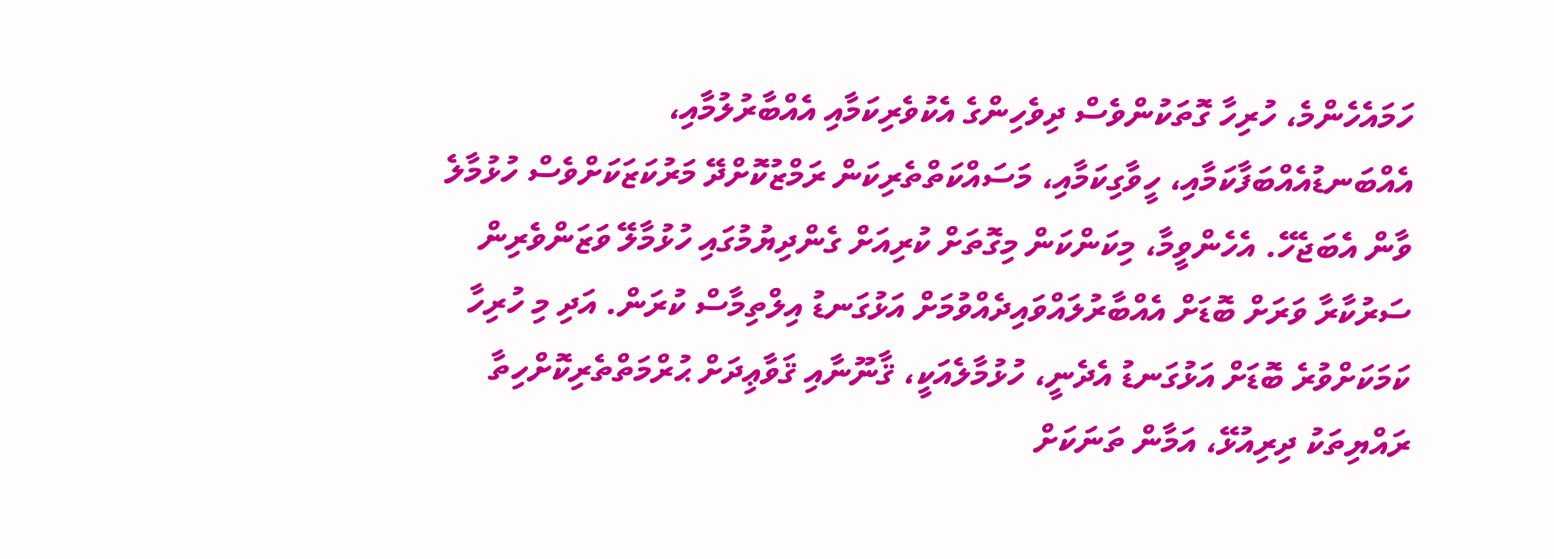ހަމައެހެންމެ، ހުރިހާ ގޮތަކުންވެސް ދިވެހިންގެ އެކުވެރިކަމާއި އެއްބާރުލުމާއި، އެއްބަނޑުއެއްބަފާކަމާއި، ހީވާގިކަމާއި، މަސައްކަތްތެރިކަން ރަމްޒުކޮށްދޭ މަރުކަޒަކަށްވެސް ހުޅުމާލެ ވާން އެބަޖެހޭ. އެހެންވީމާ، މިކަންކަން މިގޮތަށް ކުރިއަށް ގެންދިޔުމުގައި ހުޅުމާލޭ ވަޒަންވެރިން ސަރުކާރާ ވަރަށް ބޮޑަށް އެއްބާރުލައްވައިދެއްވުމަށް އަޅުގަނޑު އިލްތިމާސް ކުރަން. އަދި މި ހުރިހާ ކަމަކަށްވުރެ ބޮޑަށް އަޅުގަނޑު އެދެނީ، ހުޅުމާލެއަކީ، ޤާނޫނާއި ޤަވާޢިދަށް ޙުރްމަތްތެރިކޮށްހިތާ ރައްޔިތަކު ދިރިއުޅޭ، އަމާން ތަނަކަށް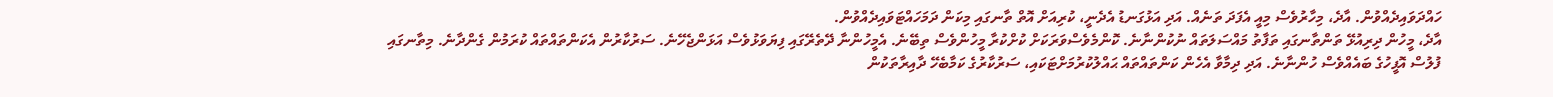ހައްދަވައިދެއްވުން. އާދެ، މިހާރުވެސް މިއީ އެފަދަ ތަނެއް. އަދި އަޅުގަނޑު އެދެނީ، ކުރިއަށް އޮތް ތާނގައި މިކަން ދަމަހައްޓަވައިދެއްވުން.
އާދެ، މީހުން ދިރިއުޅޭ ތަންތާނގައި ތަފާތު މައްސަލަތައް ނުކުންނާނެ. ކޮންމެވެސްވަރަކަށް ކުށްކުރާ މީހުންވެސް ތިބޭނެ. އެމީހުންނާ ދޭތެރޭގައި ފިޔަވަޅުވެސް އަޅަންޖެހޭނެ. ސަރުކާރުން އެކަންތައްތައް ކުރަމުން ގެންދާނެ. މިތާނގައި ފުލުސް އޮފީހުގެ ބައެއްވެސް ހުންނާނެ. އަދި ދިމާވާ އެހެން ކަންތައްތައް ޙައްލުކުރުމަށްޓަކައި، ސަރުކާރުގެ ކަމާބެހޭ ދާއިރާތަކުން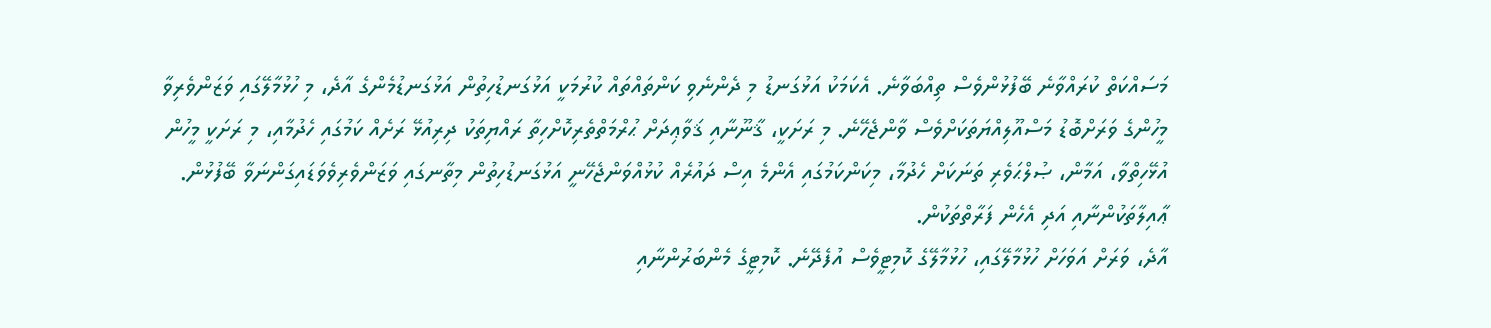މަސައްކަތް ކުރައްވާނެ ބޭފުޅުންވެސް ތިއްބަވާނެ. އެކަމަކު އަޅުގަނޑު މި ދެންނެވި ކަންތައްތައް ކުރުމަކީ އަޅުގަނޑުހިތުން އަޅުގަނޑުމެންގެ އާދެ، މި ހުޅުމާލޭގައި ވަޒަންވެރިވާ މީހުންގެ ވަރަށްބޮޑު މަސްއޫލިއްޔަތަކަށްވެސް ވާންޖެހޭނެ. މި ރަށަކީ، ޤާނޫނާއި ޤަވާޢިދަށް ޙުރްމަތްތެރިކޮށްހިތާ ރައްޔިތަކު ދިރިއުޅޭ ރަށެއް ކަމުގައި ހެދުމާއި، މި ރަށަކީ މީހުން އުޅޭހިތްވާ، އަމާން، ޞުލްޙަވެރި ތަނަކަށް ހެދުމާ، މިކަންކަމުގައި އެންމެ އިސް ދައުރެއް ކުޅުއްވަންޖެހޭނީ އަޅުގަނޑުހިތުން މިތާނގައި ވަޒަންވެރިވެވަޑައިގަންނަވާ ބޭފުޅުން. ޢާއިލާތަކުންނާއި އަދި އެހެން ފަރާތްތަކުން.
އާދެ، ވަރަށް އަވަހަށް ހުޅުމާލޭގައި، ހުޅުމާލޭގެ ކޮމިޓީވެސް އުފެދޭނެ. ކޮމިޓީގެ މެންބަރުންނާއި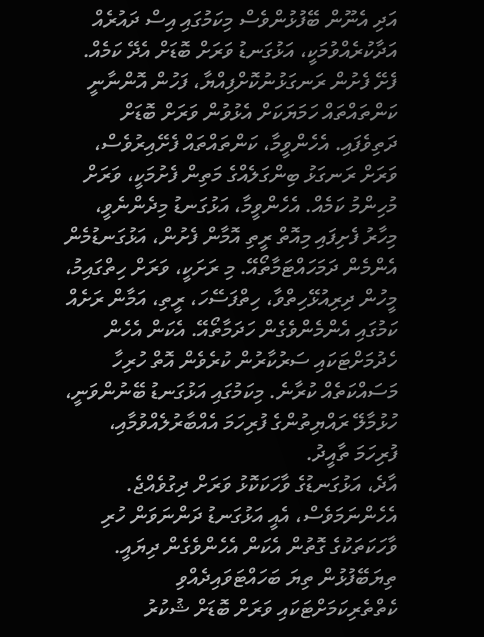އަދި އެނޫން ބޭފުޅުންވެސް މިކަމުގައި އިސް ދައުރެއް އަދާކުރެއްވުމަކީ، އަޅުގަނޑު ވަރަށް ބޮޑަށް އެދޭ ކަމެއް. ފެށޭ ފެށުން ރަނގަޅުނުކޮށްފިއްޔާ، ފަހުން އޮންނާނީ ކަންތައްތައް ހަމަޔަކަށް އެޅުވުން ވަރަށް ބޮޑަށް ދަތިވެފައި. އެހެންވީމާ، ކަންތައްތައް ފެށޭއިރުވެސް، ވަރަށް ރަނގަޅު ބިންގަލެއްގެ މަތިން ފެށުމަކީ، ވަރަށް މުހިންމު ކަމެއް. އެހެންވީމާ، އަޅުގަނޑު މިދެންނެވީ، މިހާރު ފެށިފައި މިއޮތް ރީތި އޮމާން ފެށުން، އަޅުގަނޑުމެން އެންމެން ދަމަހައްޓަމާތޯއޭ. މި ރަށަކީ، ވަރަށް ހިތްގައިމު، މީހުން ދިރިއުޅޭހިތްވާ، ހިތްފަސޭހަ، ރީތި، އަމާން ރަށެއް ކަމުގައި އެންމެންވެގެން ހަދަމާތޯއޭ. އެކަން އެހެން ހެދުމަށްޓަކައި ސަރުކާރުން ކުރެވެން އޮތް ހުރިހާ މަސައްކަތެއް ކުރާނެ. މިކަމުގައި އަޅުގަނޑު ބޭނުންވަނީ، ހުޅުމާލޭ ރައްޔިތުންގެ ފުރިހަމަ އެއްބާރުލެއްވުމާއި، ފުރިހަމަ ތާއީދު.
އާދެ، އަޅުގަނޑުގެ ވާހަކަކޮޅު ވަރަށް ދިގުވެއްޖެ. އެހެންނަމަވެސް، އެއީ އަޅުގަނޑު ދަންނަވަން ހުރި ވާހަކަތަކުގެ ގޮތުން އެކަން އެހެންވެގެން ދިޔައީ. ތިޔަބޭފުޅުން ތިޔަ ބަހައްޓަވައިދެއްވި ކެތްތެރިކަމަށްޓަކައި ވަރަށް ބޮޑަށް ޝުކުރު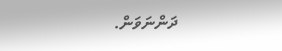ދަންނަވަން.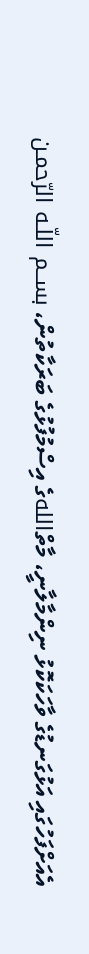އެއަށްފަހުގައި އަޅުގަނޑުގެ ވާހަކަކޮޅު ނިންމާލާނީ، މާތްاللهގެ އިސްމުފުޅުގެ ބަރަކާތުން، بســم اللّـه الرّحمـن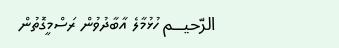الرّحيــم ހުޅުމާލެ އާބާދުވުން ރަސްމީގޮތުން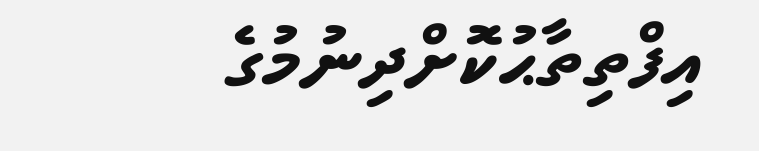އިފްތިތާޙުކޮށްދިނުމުގެ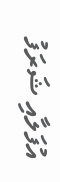އުފަލާއި ޝަރަފު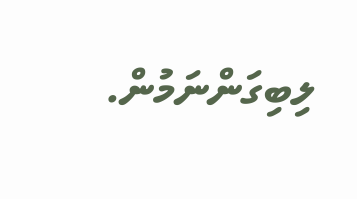ލިބިގަންނަމުން.